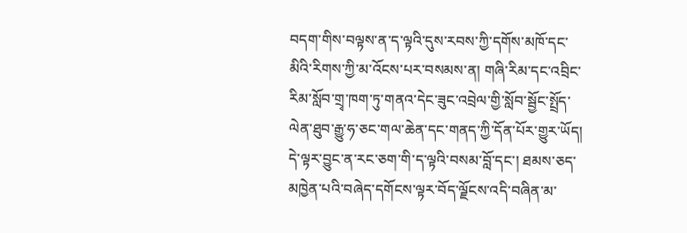བདག་གིས་བལྟས་ན་ད་ལྟའི་དུས་རབས་ཀྱི་དགོས་མཁོ་དང་མིའི་རིགས་ཀྱི་མ་འོངས་པར་བསམས་ན། གཞི་རིམ་དང་འབྲིང་རིམ་སློབ་གྲྭ་ཁག་ཏུ་གནའ་དེང་ཟུང་འབྲེལ་གྱི་སློབ་སྦྱོང་སྤྲོད་ལེན་ཐུབ་རྒྱུ་ཧ་ཅང་གལ་ཆེན་དང་གནད་ཀྱི་དོན་པོར་གྱུར་ཡོད། དེ་ལྟར་བྱུང་ན་རང་ཅག་གི་ད་ལྟའི་བསམ་བློ་དང་། ཐམས་ཅད་མཁྱེན་པའི་བཞེད་དགོངས་ལྟར་བོད་ལྗོངས་འདི་བཞིན་མ་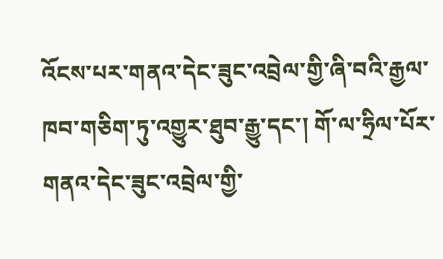འོངས་པར་གནའ་དེང་ཟུང་འབྲེལ་གྱི་ཞི་བའི་རྒྱལ་ཁབ་གཅིག་ཏུ་འགྱུར་ཐུབ་རྒྱུ་དང་། གོ་ལ་ཧྲིལ་པོར་གནའ་དེང་ཟུང་འབྲེལ་གྱི་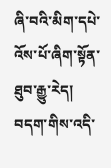ཞི་བའི་མིག་དཔེ་འོས་པོ་ཞིག་སྟོན་ཐུབ་རྒྱུ་རེད། བདག་གིས་འདི་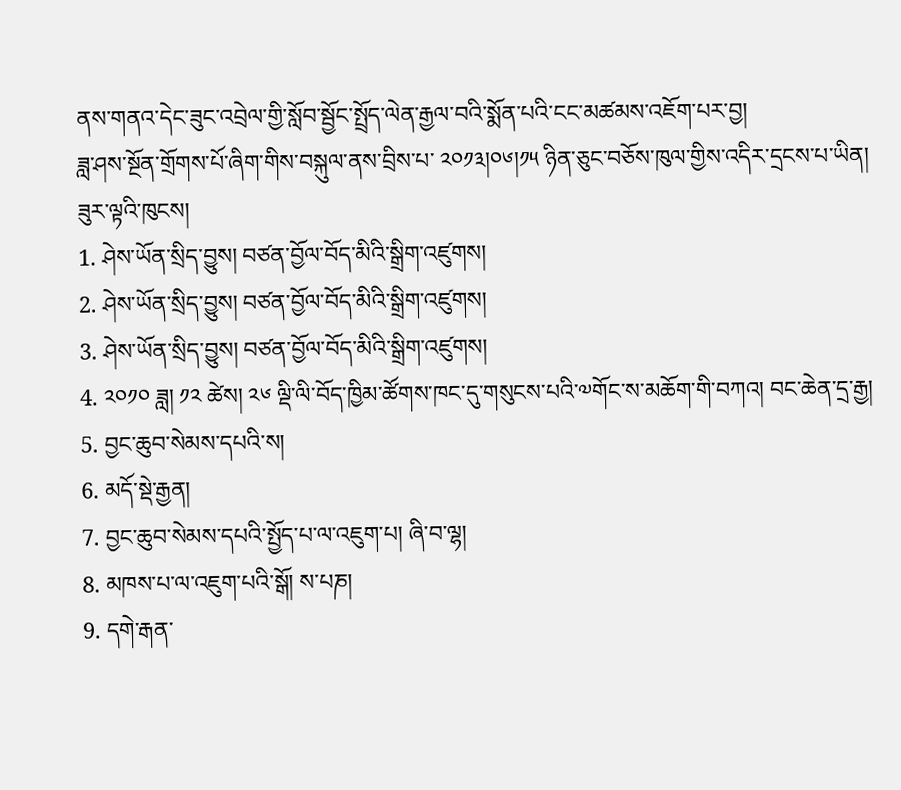ནས་གནའ་དེང་ཟུང་འབྲེལ་གྱི་སློབ་སྦྱོང་སྤྲོད་ལེན་རྒྱལ་བའི་སྨོན་པའི་ངང་མཚམས་འཇོག་པར་བྱ།
ཟླ་ཤས་སྔོན་གྲོགས་པོ་ཞིག་གིས་བསྐུལ་ནས་བྲིས་པ་ ༢༠༡༣།༠༦།༡༥ ཉིན་ཅུང་བཅོས་ཁུལ་གྱིས་འདིར་དྲངས་པ་ཡིན།
ཟུར་ལྟའི་ཁུངས།
1. ཤེས་ཡོན་སྲིད་བྱུས། བཙན་བྱོལ་བོད་མིའི་སྒྲིག་འཛུགས།
2. ཤེས་ཡོན་སྲིད་བྱུས། བཙན་བྱོལ་བོད་མིའི་སྒྲིག་འཛུགས།
3. ཤེས་ཡོན་སྲིད་བྱུས། བཙན་བྱོལ་བོད་མིའི་སྒྲིག་འཛུགས།
4. ༢༠༡༠ ཟླ། ༡༢ ཚེས། ༢༦ ལྡི་ལི་བོད་ཁྱིམ་ཚོགས་ཁང་དུ་གསུངས་པའི་༧གོང་ས་མཆོག་གི་བཀའ། བང་ཆེན་དྲ་རྒྱ།
5. བྱང་ཆུབ་སེམས་དཔའི་ས།
6. མདོ་སྡེ་རྒྱན།
7. བྱང་ཆུབ་སེམས་དཔའི་སྤྱོད་པ་ལ་འཇུག་པ། ཞི་བ་ལྷ།
8. མཁས་པ་ལ་འཇུག་པའི་སྒོ། ས་པཎ།
9. དགེ་རྒན་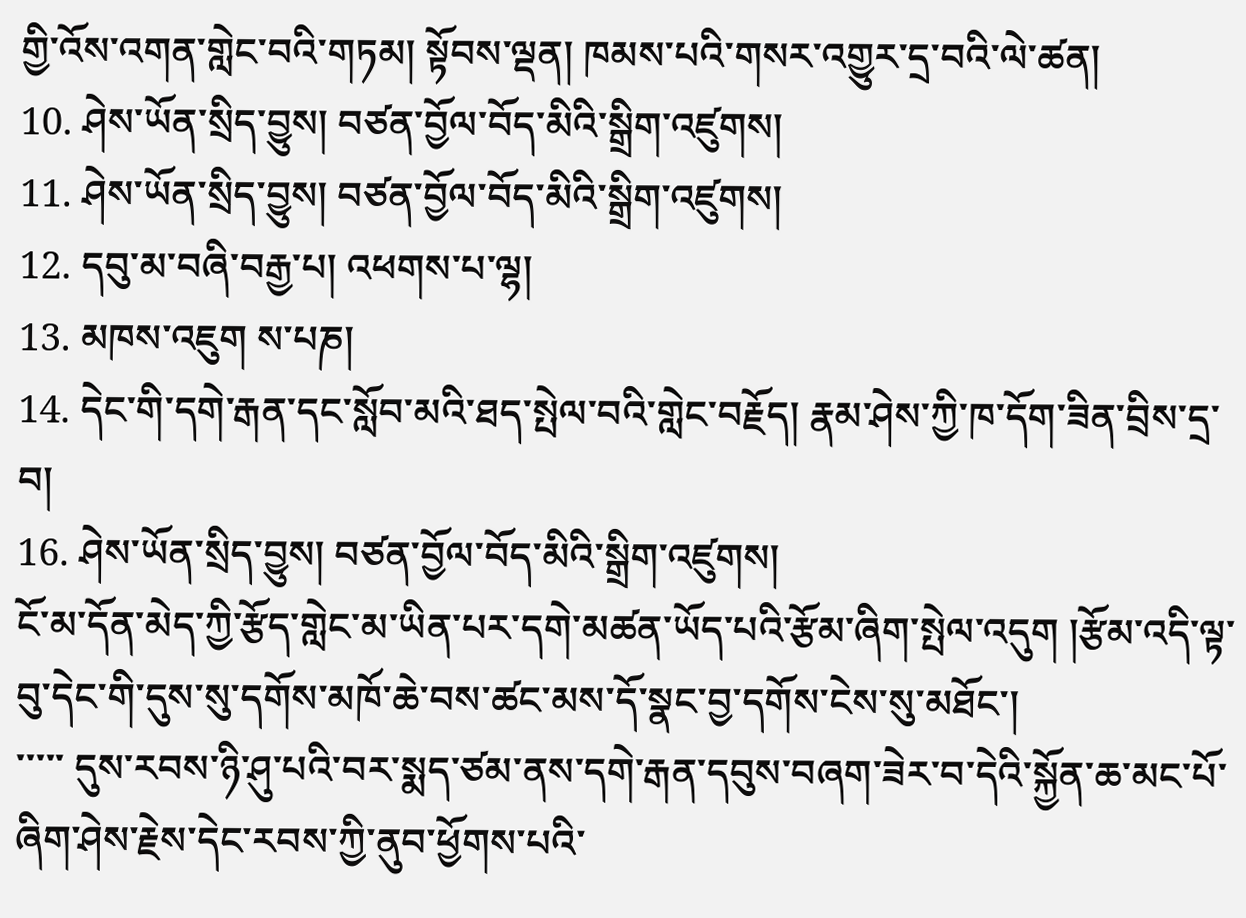གྱི་འོས་འགན་གླེང་བའི་གཏམ། སྟོབས་ལྡན། ཁམས་པའི་གསར་འགྱུར་དྲ་བའི་ལེ་ཚན།
10. ཤེས་ཡོན་སྲིད་བྱུས། བཙན་བྱོལ་བོད་མིའི་སྒྲིག་འཛུགས།
11. ཤེས་ཡོན་སྲིད་བྱུས། བཙན་བྱོལ་བོད་མིའི་སྒྲིག་འཛུགས།
12. དབུ་མ་བཞི་བརྒྱ་པ། འཕགས་པ་ལྷ།
13. མཁས་འཇུག ས་པཎ།
14. དེང་གི་དགེ་རྒན་དང་སློབ་མའི་ཐད་སྤེལ་བའི་གླེང་བརྗོད། རྣམ་ཤེས་ཀྱི་ཁ་དོག་ཟིན་བྲིས་དྲ་བ།
16. ཤེས་ཡོན་སྲིད་བྱུས། བཙན་བྱོལ་བོད་མིའི་སྒྲིག་འཛུགས།
ངོ་མ་དོན་མེད་ཀྱི་རྩོད་གླེང་མ་ཡིན་པར་དགེ་མཚན་ཡོད་པའི་རྩོམ་ཞིག་སྤེལ་འདུག །རྩོམ་འདི་ལྟ་བུ་དེང་གི་དུས་སུ་དགོས་མཁོ་ཆེ་བས་ཚང་མས་དོ་སྣང་བྱ་དགོས་ངེས་སུ་མཐོང་།
་་་་་ དུས་རབས་ཉི་ཤུ་པའི་བར་སྨད་ཙམ་ནས་དགེ་རྒན་དབུས་བཞག་ཟེར་བ་དེའི་སྐྱོན་ཆ་མང་པོ་ཞིག་ཤེས་རྗེས་དེང་རབས་ཀྱི་ནུབ་ཕྱོགས་པའི་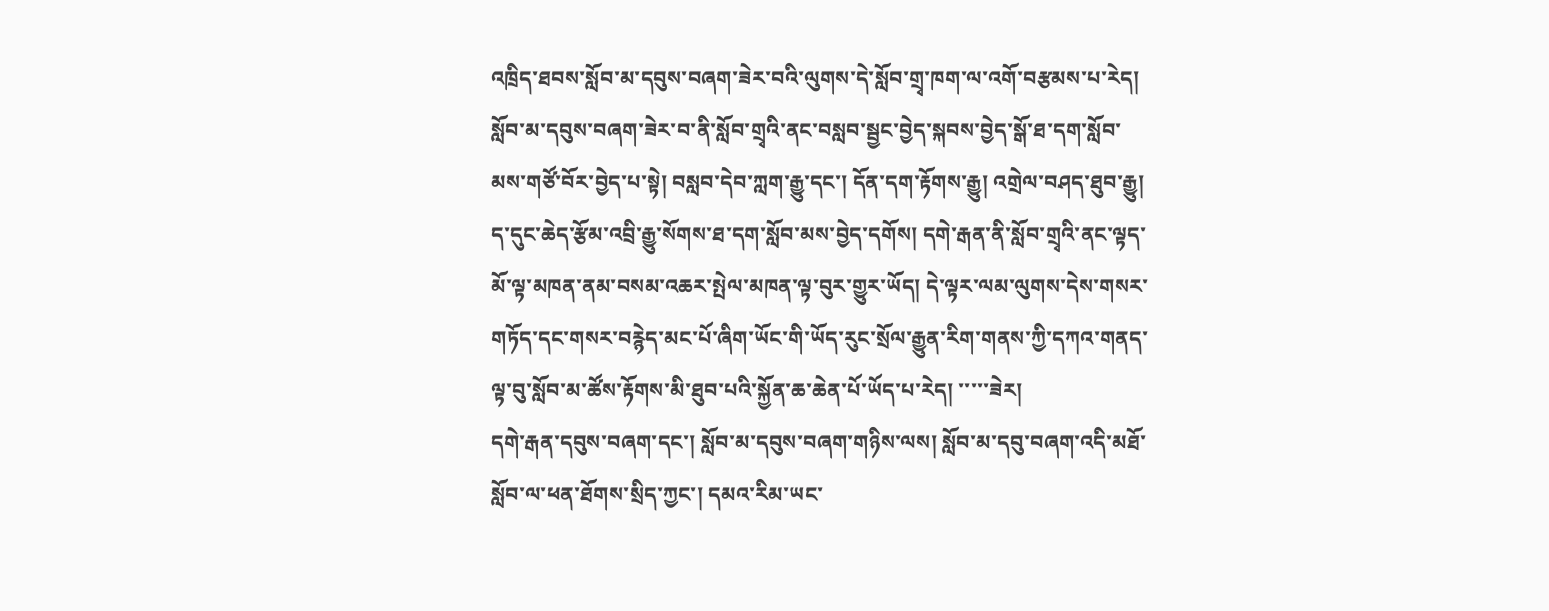འཁྲིད་ཐབས་སློབ་མ་དབུས་བཞག་ཟེར་བའི་ལུགས་དེ་སློབ་གྲྭ་ཁག་ལ་འགོ་བརྩམས་པ་རེད། སློབ་མ་དབུས་བཞག་ཟེར་བ་ནི་སློབ་གྲྭའི་ནང་བསླབ་སྦྱང་བྱེད་སྐབས་བྱེད་སྒོ་ཐ་དག་སློབ་མས་གཙོ་བོར་བྱེད་པ་སྟེ། བསླབ་དེབ་ཀླག་རྒྱུ་དང་། དོན་དག་རྟོགས་རྒྱུ། འགྲེལ་བཤད་ཐུབ་རྒྱུ། ད་དུང་ཆེད་རྩོམ་འབྲི་རྒྱུ་སོགས་ཐ་དག་སློབ་མས་བྱེད་དགོས། དགེ་རྒན་ནི་སློབ་གྲྭའི་ནང་ལྟད་མོ་ལྟ་མཁན་ནམ་བསམ་འཆར་སྤེལ་མཁན་ལྟ་བུར་གྱུར་ཡོད། དེ་ལྟར་ལམ་ལུགས་དེས་གསར་གཏོད་དང་གསར་བརྙེད་མང་པོ་ཞིག་ཡོང་གི་ཡོད་རུང་སྲོལ་རྒྱུན་རིག་གནས་ཀྱི་དཀའ་གནད་ལྟ་བུ་སློབ་མ་ཚོས་རྟོགས་མི་ཐུབ་པའི་སྐྱོན་ཆ་ཆེན་པོ་ཡོད་པ་རེད། ་་་་་ཟེར།
དགེ་རྒན་དབུས་བཞག་དང་། སློབ་མ་དབུས་བཞག་གཉིས་ལས། སློབ་མ་དབུ་བཞག་འདི་མཐོ་སློབ་ལ་ཕན་ཐོགས་སྲིད་ཀྱང་། དམའ་རིམ་ཡང་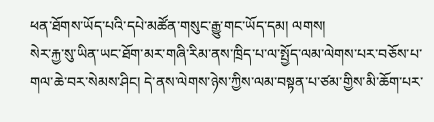ཕན་ཐོགས་ཡོད་པའི་དཔེ་མཚོན་གསུང་རྒྱུ་གང་ཡོད་དམ། ལགས།
སེར་རྐྱ་སུ་ཡིན་ཡང་ཐོག་མར་གཞི་རིམ་ནས་ཁྲིད་པ་ལ་སྤྱོད་ལམ་ལེགས་པར་བཅོས་པ་གལ་ཆེ་བར་སེམས་ཤིང། དེ་ནས་ལེགས་ཉེས་ཀྱིས་ལམ་བསྟན་པ་ཙམ་གྱིས་མི་ཆོག་པར་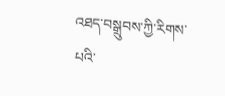འཐད་བསྒྲུབས་ཀྱི་རིགས་པའི་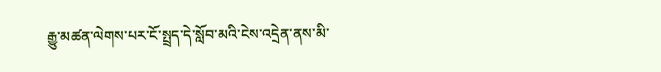རྒྱུ་མཚན་ལེགས་པར་ངོ་སྤྲད་དེ་སློབ་མའི་ངེས་འདྲེན་ནས་མི་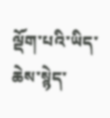ལྡོག་པའི་ཡིད་ཆེས་སྙེད་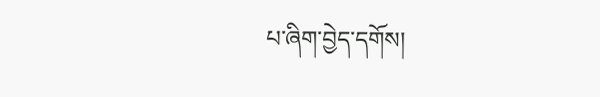པ་ཞིག་བྱེད་དགོས།